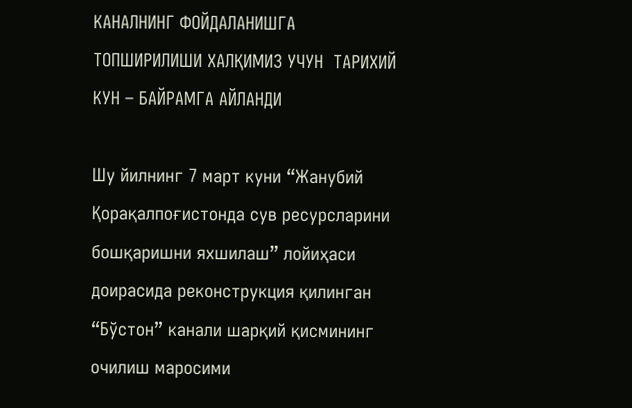КАНАЛНИНГ ФОЙДАЛАНИШГА ТОПШИРИЛИШИ ХАЛҚИМИЗ УЧУН  ТАРИХИЙ КУН – БАЙРАМГА АЙЛАНДИ

Шу йилнинг 7 март куни “Жанубий Қорақалпоғистонда сув ресурсларини бошқаришни яхшилаш” лойиҳаси доирасида реконструкция қилинган “Бўстон” канали шарқий қисмининг очилиш маросими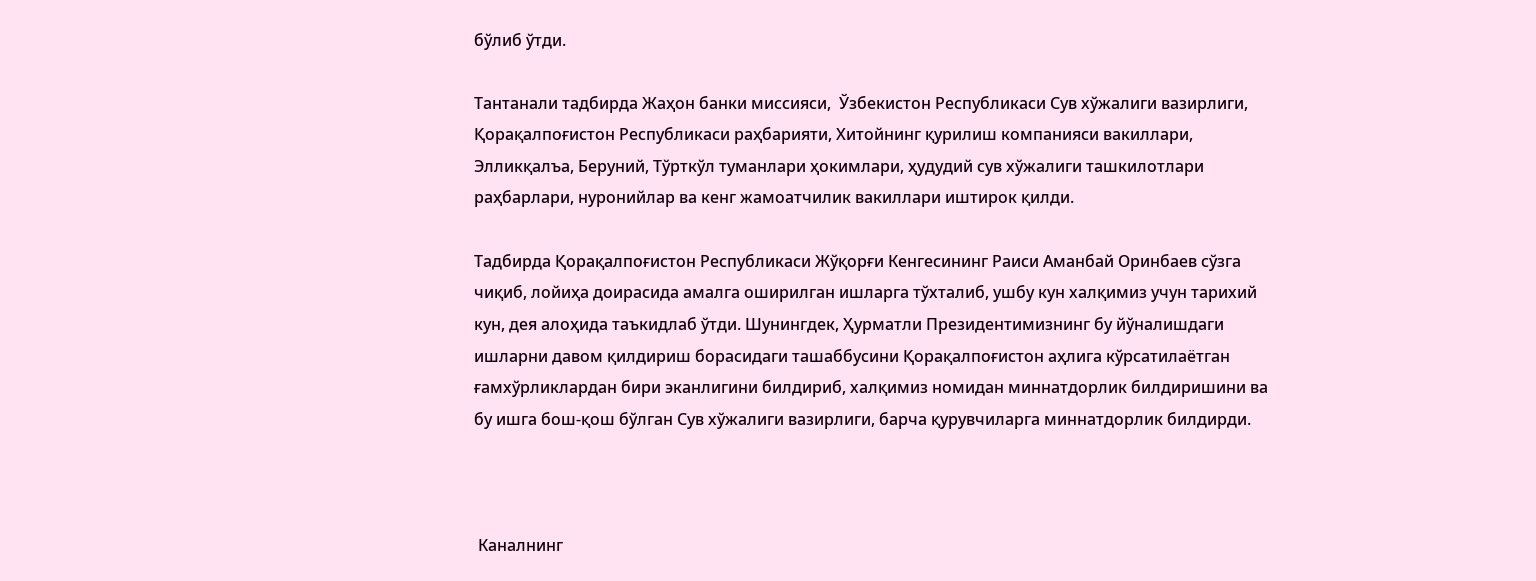бўлиб ўтди.

Тантанали тадбирда Жаҳон банки миссияси,  Ўзбекистон Республикаси Сув хўжалиги вазирлиги, Қорақалпоғистон Республикаси раҳбарияти, Хитойнинг қурилиш компанияси вакиллари, Элликқалъа, Беруний, Тўрткўл туманлари ҳокимлари, ҳудудий сув хўжалиги ташкилотлари раҳбарлари, нуронийлар ва кенг жамоатчилик вакиллари иштирок қилди.

Тадбирда Қорақалпоғистон Республикаси Жўқорғи Кенгесининг Раиси Аманбай Оринбаев сўзга чиқиб, лойиҳа доирасида амалга оширилган ишларга тўхталиб, ушбу кун халқимиз учун тарихий кун, дея алоҳида таъкидлаб ўтди. Шунингдек, Ҳурматли Президентимизнинг бу йўналишдаги ишларни давом қилдириш борасидаги ташаббусини Қорақалпоғистон аҳлига кўрсатилаётган ғамхўрликлардан бири эканлигини билдириб, халқимиз номидан миннатдорлик билдиришини ва бу ишга бош-қош бўлган Сув хўжалиги вазирлиги, барча қурувчиларга миннатдорлик билдирди.



 Каналнинг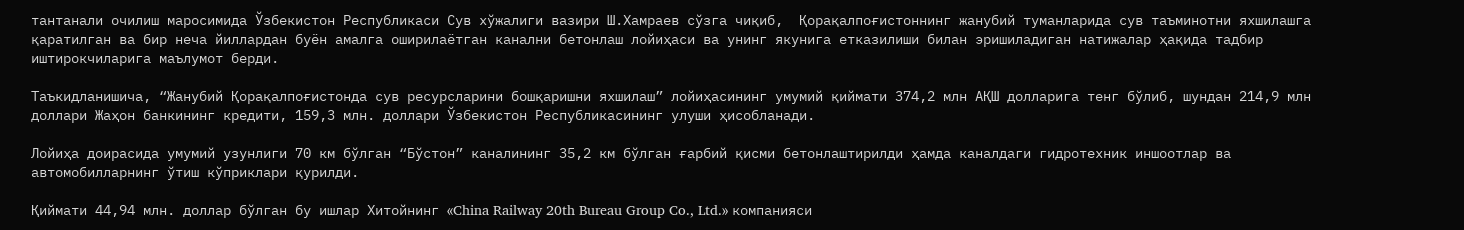тантанали очилиш маросимида Ўзбекистон Республикаси Сув хўжалиги вазири Ш.Хамраев сўзга чиқиб,  Қорақалпоғистоннинг жанубий туманларида сув таъминотни яхшилашга қаратилган ва бир неча йиллардан буён амалга оширилаётган канални бетонлаш лойиҳаси ва унинг якунига етказилиши билан эришиладиган натижалар ҳақида тадбир иштирокчиларига маълумот берди.

Таъкидланишича, “Жанубий Қорақалпоғистонда сув ресурсларини бошқаришни яхшилаш” лойиҳасининг умумий қиймати 374,2 млн АҚШ долларига тенг бўлиб, шундан 214,9 млн доллари Жаҳон банкининг кредити, 159,3 млн. доллари Ўзбекистон Республикасининг улуши ҳисобланади.

Лойиҳа доирасида умумий узунлиги 70 км бўлган “Бўстон” каналининг 35,2 км бўлган ғарбий қисми бетонлаштирилди ҳамда каналдаги гидротехник иншоотлар ва автомобилларнинг ўтиш кўприклари қурилди.

Қиймати 44,94 млн. доллар бўлган бу ишлар Хитойнинг «China Railway 20th Bureau Group Co., Ltd.» компанияси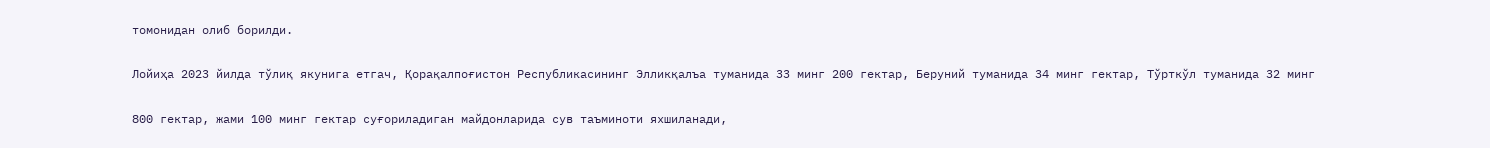томонидан олиб борилди.

Лойиҳа 2023 йилда тўлиқ якунига етгач, Қорақалпоғистон Республикасининг Элликқалъа туманида 33 минг 200 гектар, Беруний туманида 34 минг гектар, Тўрткўл туманида 32 минг

800 гектар, жами 100 минг гектар суғориладиган майдонларида сув таъминоти яхшиланади,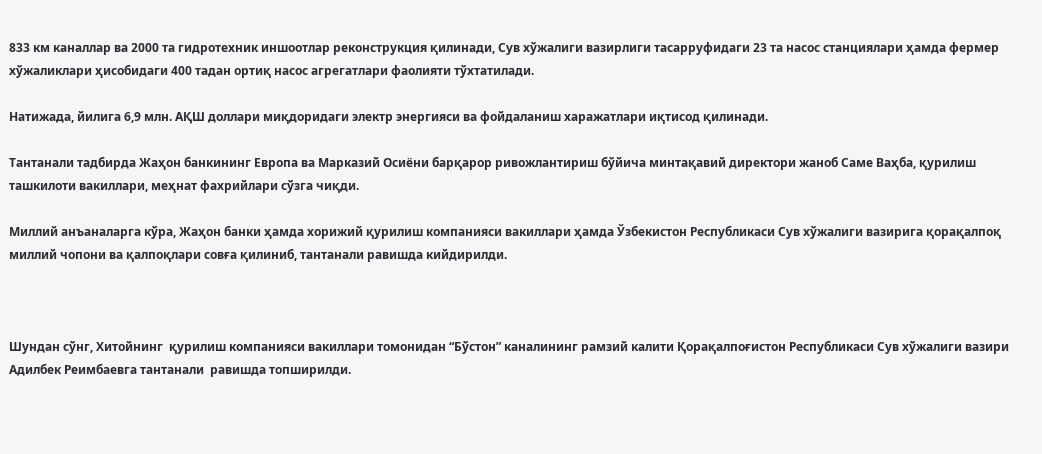833 км каналлар ва 2000 та гидротехник иншоотлар реконструкция қилинади, Сув хўжалиги вазирлиги тасарруфидаги 23 та насос станциялари ҳамда фермер хўжаликлари ҳисобидаги 400 тадан ортиқ насос агрегатлари фаолияти тўхтатилади.

Натижада, йилига 6,9 млн. АҚШ доллари миқдоридаги электр энергияси ва фойдаланиш харажатлари иқтисод қилинади.

Тантанали тадбирда Жаҳон банкининг Европа ва Марказий Осиёни барқарор ривожлантириш бўйича минтақавий директори жаноб Саме Ваҳба, қурилиш ташкилоти вакиллари, меҳнат фахрийлари сўзга чиқди.

Миллий анъаналарга кўра, Жаҳон банки ҳамда хорижий қурилиш компанияси вакиллари ҳамда Ўзбекистон Республикаси Сув хўжалиги вазирига қорақалпоқ миллий чопони ва қалпоқлари совға қилиниб, тантанали равишда кийдирилди.



Шундан сўнг, Хитойнинг  қурилиш компанияси вакиллари томонидан “Бўстон” каналининг рамзий калити Қорақалпоғистон Республикаси Сув хўжалиги вазири Адилбек Реимбаевга тантанали  равишда топширилди.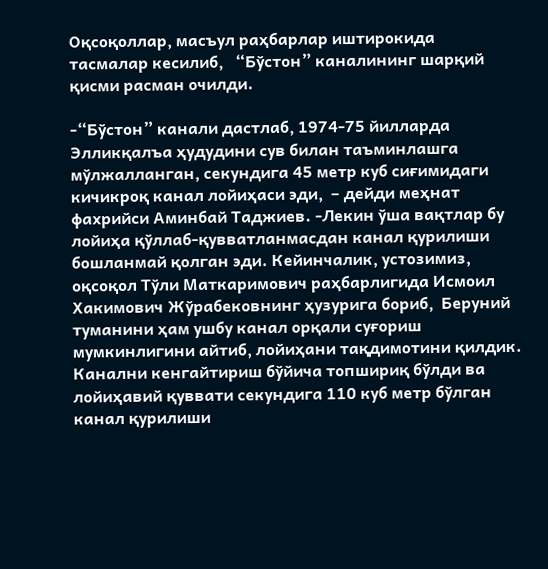Оқсоқоллар, масъул раҳбарлар иштирокида  тасмалар кесилиб,   “Бўстон” каналининг шарқий қисми расман очилди.

-“Бўстон” канали дастлаб, 1974-75 йилларда Элликқалъа ҳудудини сув билан таъминлашга мўлжалланган, секундига 45 метр куб сиғимидаги  кичикроқ канал лойиҳаси эди,  – дейди меҳнат фахрийси Аминбай Таджиев. -Лекин ўша вақтлар бу лойиҳа қўллаб-қувватланмасдан канал қурилиши бошланмай қолган эди. Кейинчалик, устозимиз, оқсоқол Тўли Маткаримович раҳбарлигида Исмоил Хакимович Жўрабековнинг ҳузурига бориб,  Беруний туманини ҳам ушбу канал орқали суғориш мумкинлигини айтиб, лойиҳани тақдимотини қилдик. Канални кенгайтириш бўйича топшириқ бўлди ва лойиҳавий қуввати секундига 110 куб метр бўлган канал қурилиши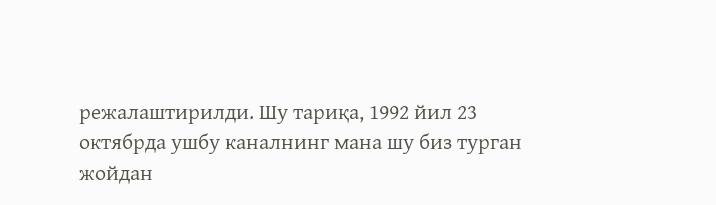режалаштирилди. Шу тариқа, 1992 йил 23 октябрда ушбу каналнинг мана шу биз турган жойдан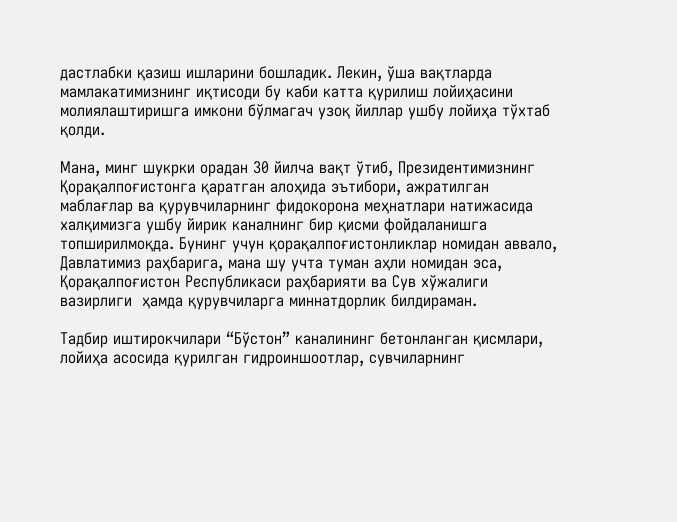дастлабки қазиш ишларини бошладик. Лекин, ўша вақтларда мамлакатимизнинг иқтисоди бу каби катта қурилиш лойиҳасини молиялаштиришга имкони бўлмагач узоқ йиллар ушбу лойиҳа тўхтаб қолди.

Мана, минг шукрки орадан 30 йилча вақт ўтиб, Президентимизнинг Қорақалпоғистонга қаратган алоҳида эътибори, ажратилган маблағлар ва қурувчиларнинг фидокорона меҳнатлари натижасида халқимизга ушбу йирик каналнинг бир қисми фойдаланишга топширилмоқда. Бунинг учун қорақалпоғистонликлар номидан аввало, Давлатимиз раҳбарига, мана шу учта туман аҳли номидан эса, Қорақалпоғистон Республикаси раҳбарияти ва Сув хўжалиги вазирлиги  ҳамда қурувчиларга миннатдорлик билдираман.

Тадбир иштирокчилари “Бўстон” каналининг бетонланган қисмлари, лойиҳа асосида қурилган гидроиншоотлар, сувчиларнинг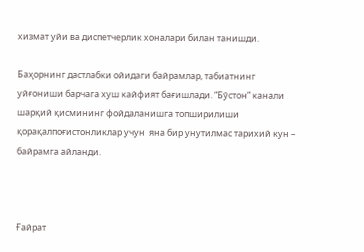хизмат уйи ва диспетчерлик хоналари билан танишди.

Баҳорнинг дастлабки ойидаги байрамлар, табиатнинг уйғониши барчага хуш кайфият бағишлади. “Бўстон” канали шарқий қисмининг фойдаланишга топширилиши қорақалпоғистонликлар учун  яна бир унутилмас тарихий кун – байрамга айланди.



Ғайрат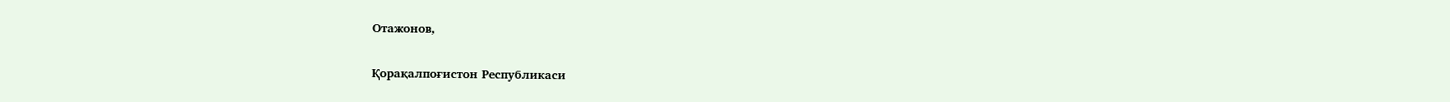Отажонов,

Қорақалпоғистон Республикаси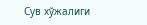Сув хўжалиги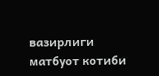вазирлиги матбуот котиби